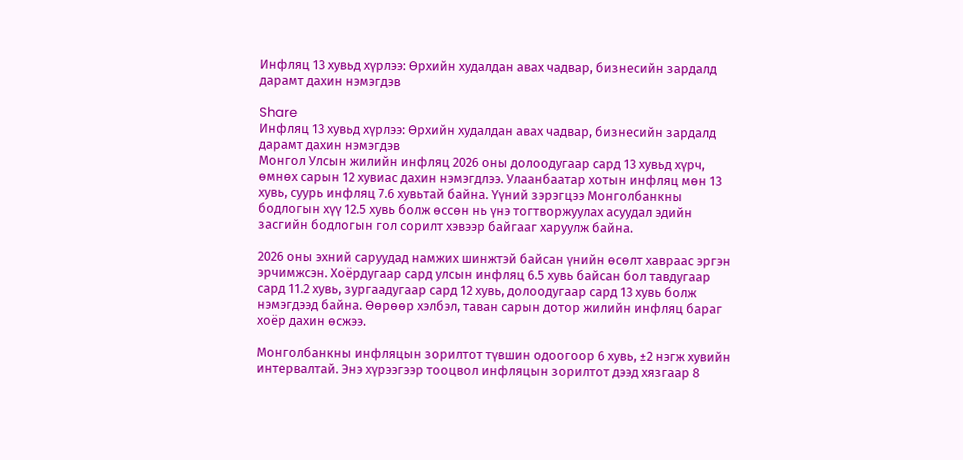Инфляц 13 хувьд хүрлээ: Өрхийн худалдан авах чадвар, бизнесийн зардалд дарамт дахин нэмэгдэв

Share
Инфляц 13 хувьд хүрлээ: Өрхийн худалдан авах чадвар, бизнесийн зардалд дарамт дахин нэмэгдэв
Монгол Улсын жилийн инфляц 2026 оны долоодугаар сард 13 хувьд хүрч, өмнөх сарын 12 хувиас дахин нэмэгдлээ. Улаанбаатар хотын инфляц мөн 13 хувь, суурь инфляц 7.6 хувьтай байна. Үүний зэрэгцээ Монголбанкны бодлогын хүү 12.5 хувь болж өссөн нь үнэ тогтворжуулах асуудал эдийн засгийн бодлогын гол сорилт хэвээр байгааг харуулж байна.

2026 оны эхний саруудад намжих шинжтэй байсан үнийн өсөлт хавраас эргэн эрчимжсэн. Хоёрдугаар сард улсын инфляц 6.5 хувь байсан бол тавдугаар сард 11.2 хувь, зургаадугаар сард 12 хувь, долоодугаар сард 13 хувь болж нэмэгдээд байна. Өөрөөр хэлбэл, таван сарын дотор жилийн инфляц бараг хоёр дахин өсжээ.

Монголбанкны инфляцын зорилтот түвшин одоогоор 6 хувь, ±2 нэгж хувийн интервалтай. Энэ хүрээгээр тооцвол инфляцын зорилтот дээд хязгаар 8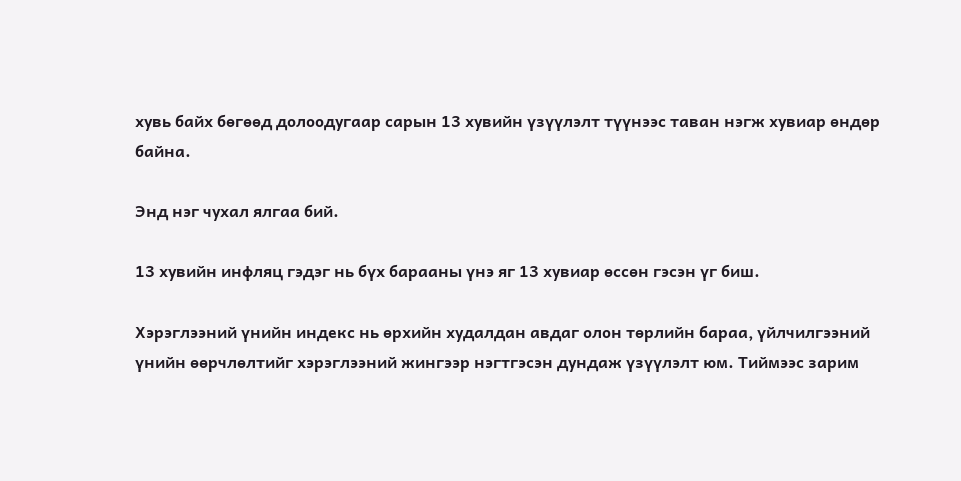хувь байх бөгөөд долоодугаар сарын 13 хувийн үзүүлэлт түүнээс таван нэгж хувиар өндөр байна.

Энд нэг чухал ялгаа бий.

13 хувийн инфляц гэдэг нь бүх барааны үнэ яг 13 хувиар өссөн гэсэн үг биш.

Хэрэглээний үнийн индекс нь өрхийн худалдан авдаг олон төрлийн бараа, үйлчилгээний үнийн өөрчлөлтийг хэрэглээний жингээр нэгтгэсэн дундаж үзүүлэлт юм. Тиймээс зарим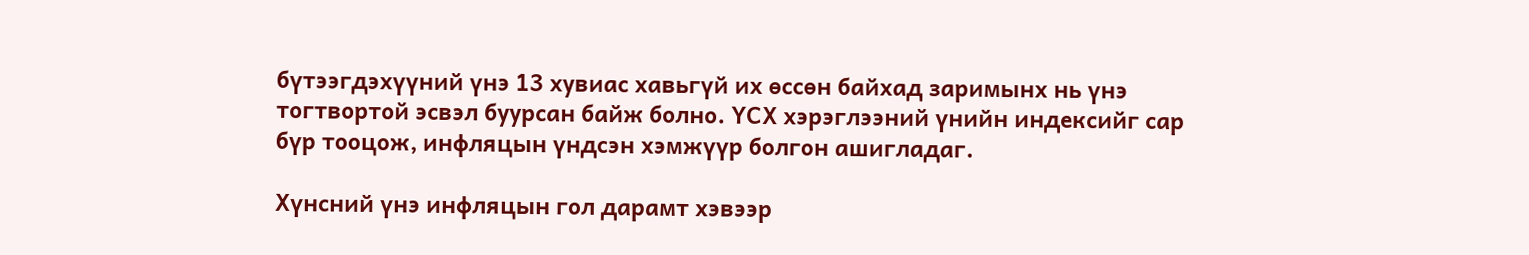бүтээгдэхүүний үнэ 13 хувиас хавьгүй их өссөн байхад заримынх нь үнэ тогтвортой эсвэл буурсан байж болно. ҮСХ хэрэглээний үнийн индексийг сар бүр тооцож, инфляцын үндсэн хэмжүүр болгон ашигладаг.

Хүнсний үнэ инфляцын гол дарамт хэвээр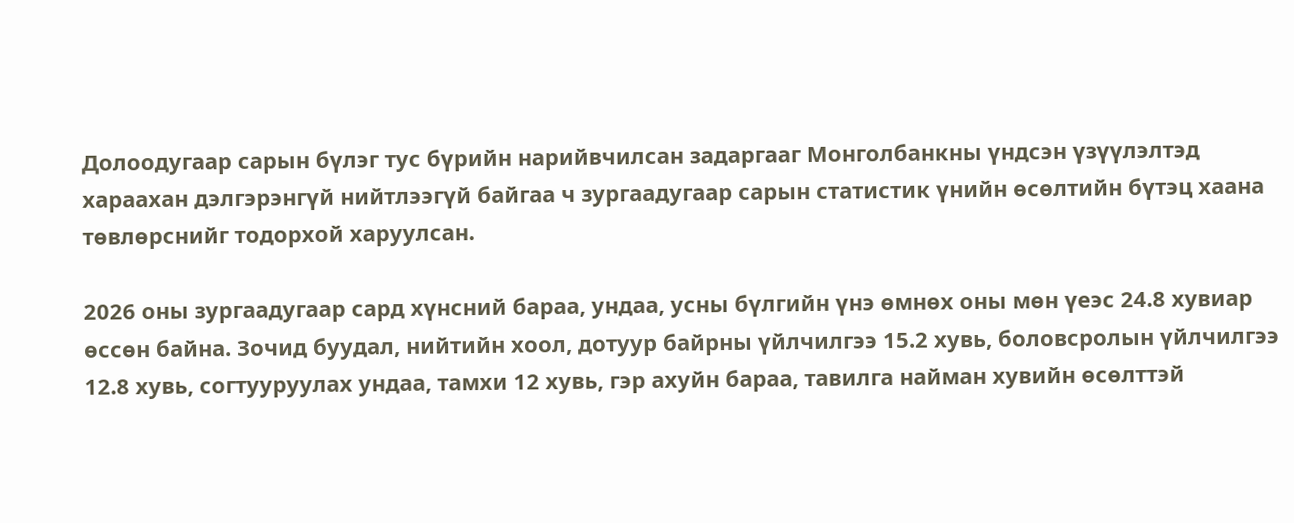Долоодугаар сарын бүлэг тус бүрийн нарийвчилсан задаргааг Монголбанкны үндсэн үзүүлэлтэд хараахан дэлгэрэнгүй нийтлээгүй байгаа ч зургаадугаар сарын статистик үнийн өсөлтийн бүтэц хаана төвлөрснийг тодорхой харуулсан.

2026 оны зургаадугаар сард хүнсний бараа, ундаа, усны бүлгийн үнэ өмнөх оны мөн үеэс 24.8 хувиар өссөн байна. Зочид буудал, нийтийн хоол, дотуур байрны үйлчилгээ 15.2 хувь, боловсролын үйлчилгээ 12.8 хувь, согтууруулах ундаа, тамхи 12 хувь, гэр ахуйн бараа, тавилга найман хувийн өсөлттэй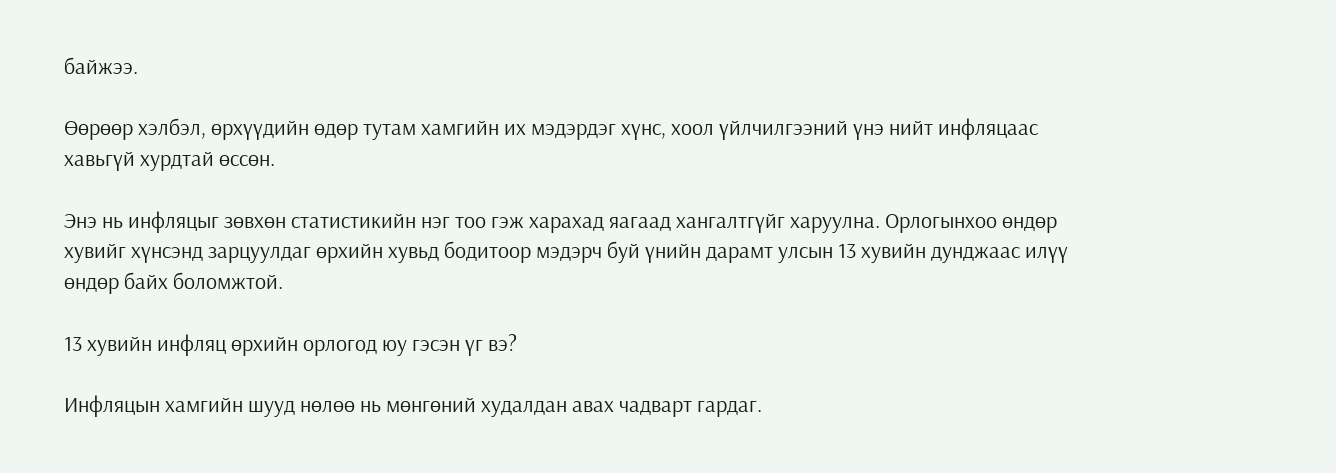байжээ.

Өөрөөр хэлбэл, өрхүүдийн өдөр тутам хамгийн их мэдэрдэг хүнс, хоол үйлчилгээний үнэ нийт инфляцаас хавьгүй хурдтай өссөн.

Энэ нь инфляцыг зөвхөн статистикийн нэг тоо гэж харахад яагаад хангалтгүйг харуулна. Орлогынхоо өндөр хувийг хүнсэнд зарцуулдаг өрхийн хувьд бодитоор мэдэрч буй үнийн дарамт улсын 13 хувийн дунджаас илүү өндөр байх боломжтой.

13 хувийн инфляц өрхийн орлогод юу гэсэн үг вэ?

Инфляцын хамгийн шууд нөлөө нь мөнгөний худалдан авах чадварт гардаг.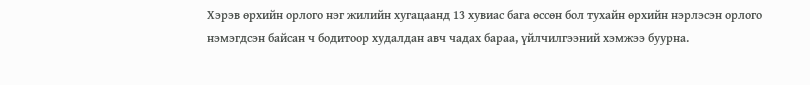Хэрэв өрхийн орлого нэг жилийн хугацаанд 13 хувиас бага өссөн бол тухайн өрхийн нэрлэсэн орлого нэмэгдсэн байсан ч бодитоор худалдан авч чадах бараа, үйлчилгээний хэмжээ буурна.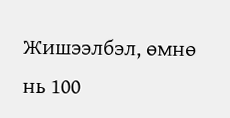Жишээлбэл, өмнө нь 100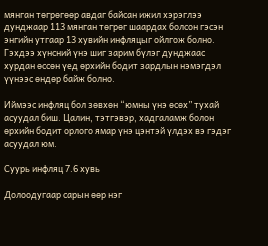мянган төгрөгөөр авдаг байсан ижил хэрэглээ дунджаар 113 мянган төгрөг шаардах болсон гэсэн энгийн утгаар 13 хувийн инфляцыг ойлгож болно. Гэхдээ хүнсний үнэ шиг зарим бүлэг дунджаас хурдан өссөн үед өрхийн бодит зардлын нэмэгдэл үүнээс өндөр байж болно.

Иймээс инфляц бол зөвхөн “юмны үнэ өсөх” тухай асуудал биш. Цалин, тэтгэвэр, хадгаламж болон өрхийн бодит орлого ямар үнэ цэнтэй үлдэх вэ гэдэг асуудал юм.

Суурь инфляц 7.6 хувь

Долоодугаар сарын өөр нэг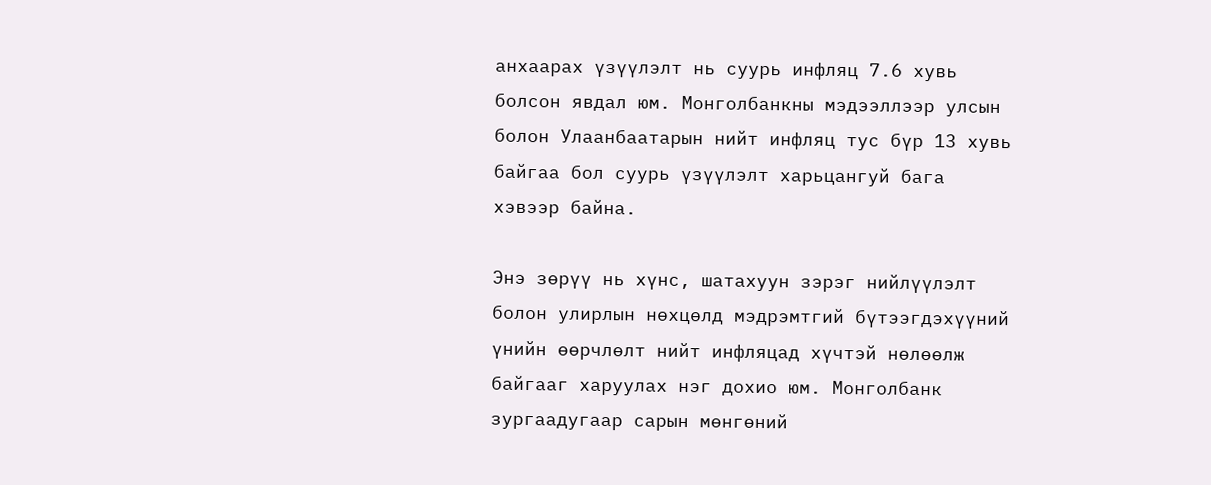анхаарах үзүүлэлт нь суурь инфляц 7.6 хувь болсон явдал юм. Монголбанкны мэдээллээр улсын болон Улаанбаатарын нийт инфляц тус бүр 13 хувь байгаа бол суурь үзүүлэлт харьцангуй бага хэвээр байна.

Энэ зөрүү нь хүнс, шатахуун зэрэг нийлүүлэлт болон улирлын нөхцөлд мэдрэмтгий бүтээгдэхүүний үнийн өөрчлөлт нийт инфляцад хүчтэй нөлөөлж байгааг харуулах нэг дохио юм. Монголбанк зургаадугаар сарын мөнгөний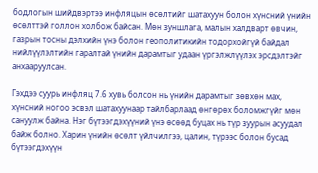бодлогын шийдвэртээ инфляцын өсөлтийг шатахуун болон хүнсний үнийн өсөлттэй голлон холбож байсан. Мөн зуншлага, малын халдварт өвчин, газрын тосны дэлхийн үнэ болон геополитикийн тодорхойгүй байдал нийлүүлэлтийн гаралтай үнийн дарамтыг удаан үргэлжлүүлэх эрсдэлтэйг анхааруулсан.

Гэхдээ суурь инфляц 7.6 хувь болсон нь үнийн дарамтыг зөвхөн мах, хүнсний ногоо эсвэл шатахуунаар тайлбарлаад өнгөрөх боломжгүйг мөн сануулж байна. Нэг бүтээгдэхүүний үнэ өсөөд буцах нь түр зуурын асуудал байж болно. Харин үнийн өсөлт үйлчилгээ, цалин, түрээс болон бусад бүтээгдэхүүн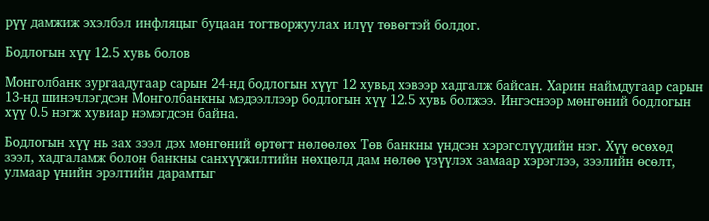рүү дамжиж эхэлбэл инфляцыг буцаан тогтворжуулах илүү төвөгтэй болдог.

Бодлогын хүү 12.5 хувь болов

Монголбанк зургаадугаар сарын 24-нд бодлогын хүүг 12 хувьд хэвээр хадгалж байсан. Харин наймдугаар сарын 13-нд шинэчлэгдсэн Монголбанкны мэдээллээр бодлогын хүү 12.5 хувь болжээ. Ингэснээр мөнгөний бодлогын хүү 0.5 нэгж хувиар нэмэгдсэн байна.

Бодлогын хүү нь зах зээл дэх мөнгөний өртөгт нөлөөлөх Төв банкны үндсэн хэрэгслүүдийн нэг. Хүү өсөхөд зээл, хадгаламж болон банкны санхүүжилтийн нөхцөлд дам нөлөө үзүүлэх замаар хэрэглээ, зээлийн өсөлт, улмаар үнийн эрэлтийн дарамтыг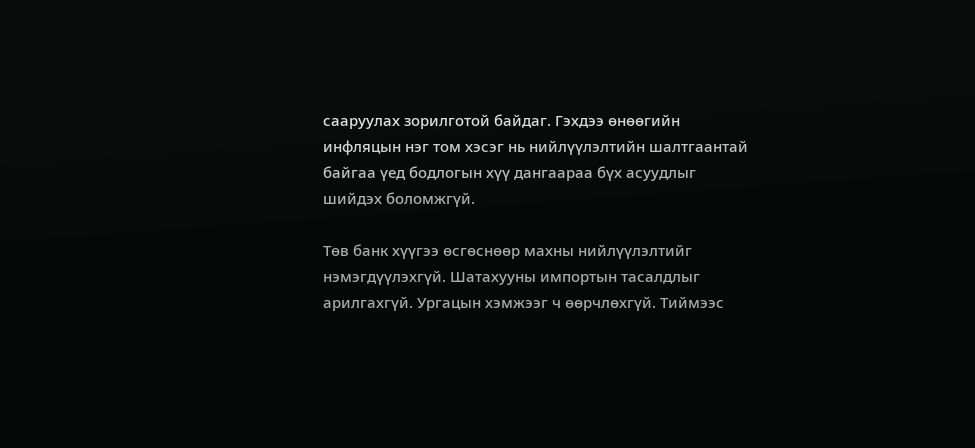сааруулах зорилготой байдаг. Гэхдээ өнөөгийн инфляцын нэг том хэсэг нь нийлүүлэлтийн шалтгаантай байгаа үед бодлогын хүү дангаараа бүх асуудлыг шийдэх боломжгүй.

Төв банк хүүгээ өсгөснөөр махны нийлүүлэлтийг нэмэгдүүлэхгүй. Шатахууны импортын тасалдлыг арилгахгүй. Ургацын хэмжээг ч өөрчлөхгүй. Тиймээс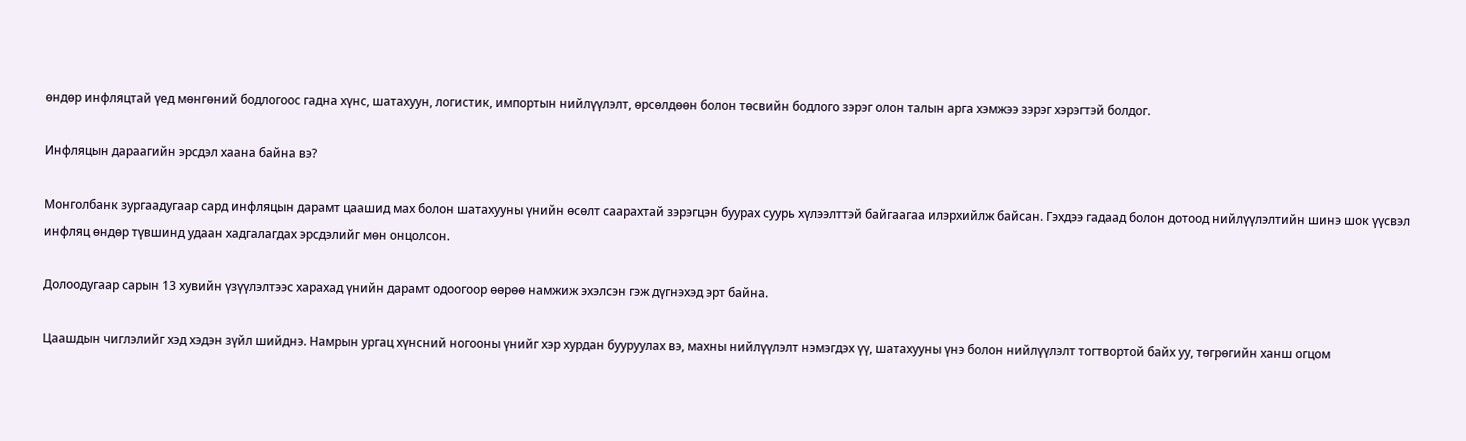өндөр инфляцтай үед мөнгөний бодлогоос гадна хүнс, шатахуун, логистик, импортын нийлүүлэлт, өрсөлдөөн болон төсвийн бодлого зэрэг олон талын арга хэмжээ зэрэг хэрэгтэй болдог.

Инфляцын дараагийн эрсдэл хаана байна вэ?

Монголбанк зургаадугаар сард инфляцын дарамт цаашид мах болон шатахууны үнийн өсөлт саарахтай зэрэгцэн буурах суурь хүлээлттэй байгаагаа илэрхийлж байсан. Гэхдээ гадаад болон дотоод нийлүүлэлтийн шинэ шок үүсвэл инфляц өндөр түвшинд удаан хадгалагдах эрсдэлийг мөн онцолсон.

Долоодугаар сарын 13 хувийн үзүүлэлтээс харахад үнийн дарамт одоогоор өөрөө намжиж эхэлсэн гэж дүгнэхэд эрт байна.

Цаашдын чиглэлийг хэд хэдэн зүйл шийднэ. Намрын ургац хүнсний ногооны үнийг хэр хурдан бууруулах вэ, махны нийлүүлэлт нэмэгдэх үү, шатахууны үнэ болон нийлүүлэлт тогтвортой байх уу, төгрөгийн ханш огцом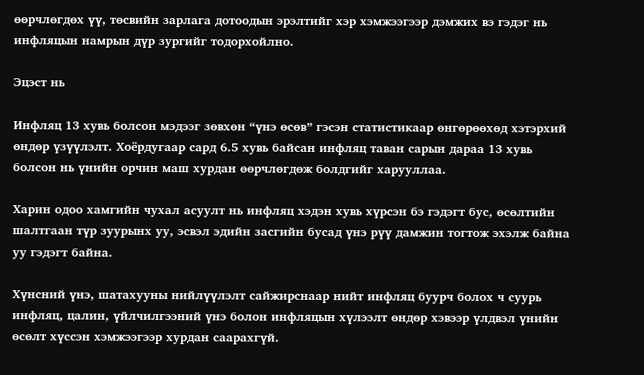өөрчлөгдөх үү, төсвийн зарлага дотоодын эрэлтийг хэр хэмжээгээр дэмжих вэ гэдэг нь инфляцын намрын дүр зургийг тодорхойлно.

Эцэст нь

Инфляц 13 хувь болсон мэдээг зөвхөн “үнэ өсөв” гэсэн статистикаар өнгөрөөхөд хэтэрхий өндөр үзүүлэлт. Хоёрдугаар сард 6.5 хувь байсан инфляц таван сарын дараа 13 хувь болсон нь үнийн орчин маш хурдан өөрчлөгдөж болдгийг харууллаа.

Харин одоо хамгийн чухал асуулт нь инфляц хэдэн хувь хүрсэн бэ гэдэгт бус, өсөлтийн шалтгаан түр зуурынх уу, эсвэл эдийн засгийн бусад үнэ рүү дамжин тогтож эхэлж байна уу гэдэгт байна.

Хүнсний үнэ, шатахууны нийлүүлэлт сайжирснаар нийт инфляц буурч болох ч суурь инфляц, цалин, үйлчилгээний үнэ болон инфляцын хүлээлт өндөр хэвээр үлдвэл үнийн өсөлт хүссэн хэмжээгээр хурдан саарахгүй.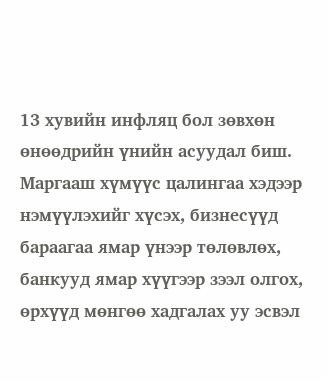13 хувийн инфляц бол зөвхөн өнөөдрийн үнийн асуудал биш. Маргааш хүмүүс цалингаа хэдээр нэмүүлэхийг хүсэх, бизнесүүд бараагаа ямар үнээр төлөвлөх, банкууд ямар хүүгээр зээл олгох, өрхүүд мөнгөө хадгалах уу эсвэл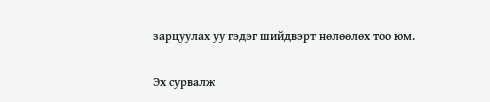зарцуулах уу гэдэг шийдвэрт нөлөөлөх тоо юм.

Эх сурвалж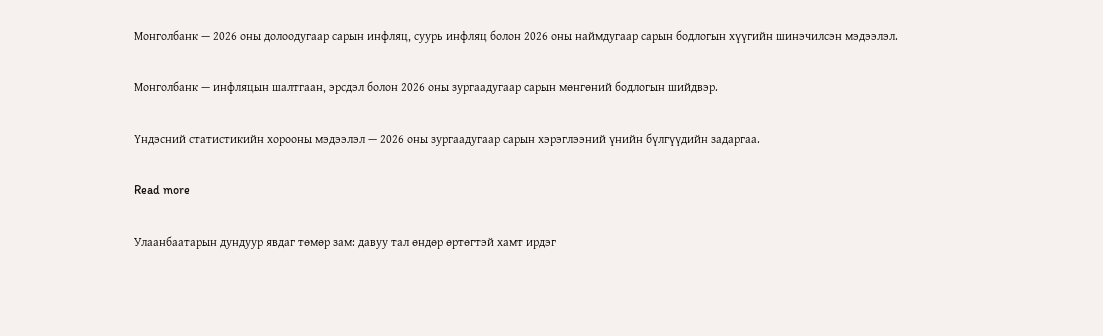Монголбанк — 2026 оны долоодугаар сарын инфляц, суурь инфляц болон 2026 оны наймдугаар сарын бодлогын хүүгийн шинэчилсэн мэдээлэл.

Монголбанк — инфляцын шалтгаан, эрсдэл болон 2026 оны зургаадугаар сарын мөнгөний бодлогын шийдвэр.

Үндэсний статистикийн хорооны мэдээлэл — 2026 оны зургаадугаар сарын хэрэглээний үнийн бүлгүүдийн задаргаа.

Read more

Улаанбаатарын дундуур явдаг төмөр зам: давуу тал өндөр өртөгтэй хамт ирдэг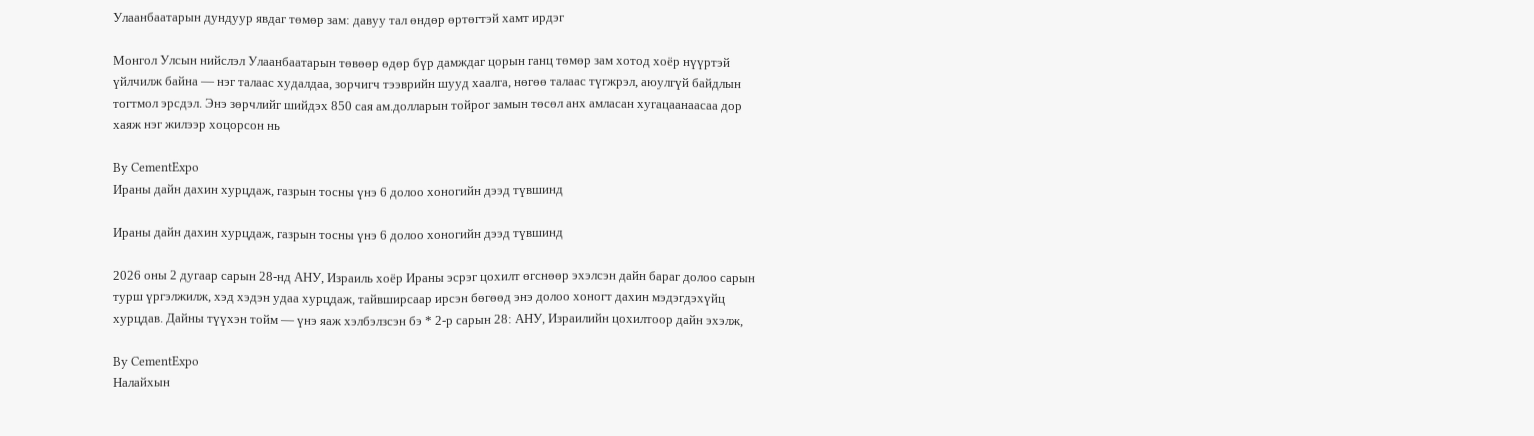Улаанбаатарын дундуур явдаг төмөр зам: давуу тал өндөр өртөгтэй хамт ирдэг

Монгол Улсын нийслэл Улаанбаатарын төвөөр өдөр бүр дамждаг цорын ганц төмөр зам хотод хоёр нүүртэй үйлчилж байна — нэг талаас худалдаа, зорчигч тээврийн шууд хаалга, нөгөө талаас түгжрэл, аюулгүй байдлын тогтмол эрсдэл. Энэ зөрчлийг шийдэх 850 сая ам.долларын тойрог замын төсөл анх амласан хугацаанаасаа дор хаяж нэг жилээр хоцорсон нь

By CementExpo
Ираны дайн дахин хурцдаж, газрын тосны үнэ 6 долоо хоногийн дээд түвшинд

Ираны дайн дахин хурцдаж, газрын тосны үнэ 6 долоо хоногийн дээд түвшинд

2026 оны 2 дугаар сарын 28-нд АНУ, Израиль хоёр Ираны эсрэг цохилт өгснөөр эхэлсэн дайн бараг долоо сарын турш үргэлжилж, хэд хэдэн удаа хурцдаж, тайвширсаар ирсэн бөгөөд энэ долоо хоногт дахин мэдэгдэхүйц хурцдав. Дайны түүхэн тойм — үнэ яаж хэлбэлзсэн бэ * 2-р сарын 28: АНУ, Израилийн цохилтоор дайн эхэлж,

By CementExpo
Налайхын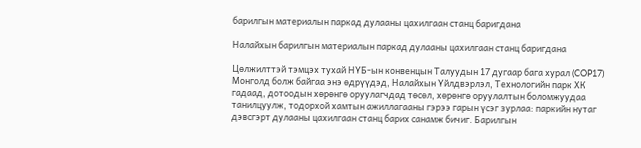барилгын материалын паркад дулааны цахилгаан станц баригдана

Налайхын барилгын материалын паркад дулааны цахилгаан станц баригдана

Цөлжилттэй тэмцэх тухай НҮБ-ын конвенцын Талуудын 17 дугаар бага хурал (COP17) Монголд болж байгаа энэ өдрүүдэд, Налайхын Үйлдвэрлэл, Технологийн парк ХК гадаад, дотоодын хөрөнгө оруулагчдад төсөл, хөрөнгө оруулалтын боломжуудаа танилцуулж, тодорхой хамтын ажиллагааны гэрээ гарын үсэг зурлаа: паркийн нутаг дэвсгэрт дулааны цахилгаан станц барих санамж бичиг. Барилгын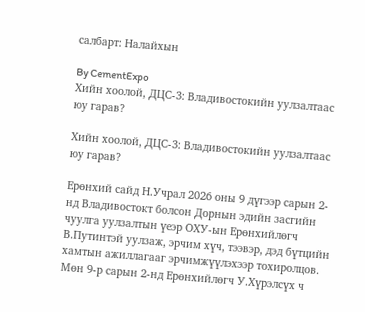салбарт: Налайхын

By CementExpo
Хийн хоолой, ДЦС-3: Владивостокийн уулзалтаас юу гарав?

Хийн хоолой, ДЦС-3: Владивостокийн уулзалтаас юу гарав?

Ерөнхий сайд Н.Учрал 2026 оны 9 дүгээр сарын 2-нд Владивостокт болсон Дорнын эдийн засгийн чуулга уулзалтын үеэр ОХУ-ын Ерөнхийлөгч В.Путинтэй уулзаж, эрчим хүч, тээвэр, дэд бүтцийн хамтын ажиллагааг эрчимжүүлэхээр тохиролцов. Мөн 9-р сарын 2-нд Ерөнхийлөгч У.Хүрэлсүх ч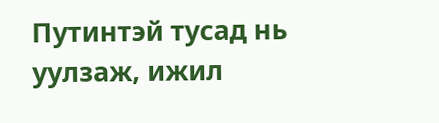Путинтэй тусад нь уулзаж, ижил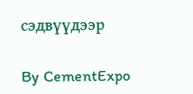сэдвүүдээр

By CementExpo